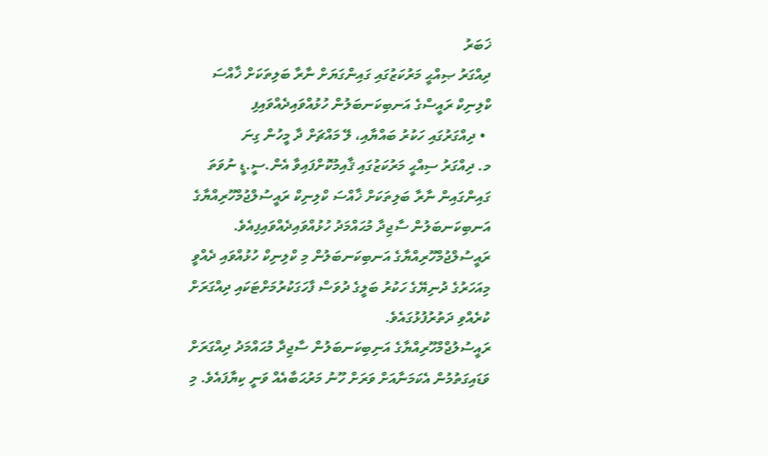ޚަބަރު
ދިއްގަރު ޞިއްޙީ މަރުކަޒުގައި ގައިންގަޔަށް ނާރާ ބަލިތަކަށް ޚާއްސަ ކްލިނިކް ރައީސްގެ އަނބިކަނބަލުން ހުޅުއްވައިދެއްވައިފި
  • ދިއްގަރުގައި ހަކުރު ބައްޔާއި، ލޭ މައްޗަށް ދާ މީހުން ގިނަ
މ. ދިއްގަރު ސިއްޙީ މަރުކަޒުގައި ޤާއިމުކޮށްފައިވާ އެން.ސީ.ޑީ ނުވަތަ ގައިންގައިން ނާރާ ބަލިތަކަށް ޚާއްސަ ކްލިނިކް ރައީސުލްޖުމްހޫރިއްޔާގެ އަނބިކަނބަލުން ސާޖިދާ މުޙައްމަދު ހުޅުއްވައިދެއްވައިފިއެވެ.
ރައީސުލްޖުމްހޫރިއްޔާގެ އަނބިކަނބަލުން މި ކްލިނިކް ހުޅުއްވައި ދެއްވީ މިއަހަރުގެ ދުނިޔޭގެ ހަކުރު ބަލީގެ ދުވަސް ފާހަގަކުރުމަށްޓަކައި ދިއްގަރަށް ކުރެއްވި ދަތުރުފުޅުގައެވެ.
ރައީސުލުޖްމްހޫރިއްޔާގެ އަނިބިކަނބަލުން ސާޖިދާ މުޙައްމަދު ދިއްގަރަށް ވަޑައިގަތުމުން އެކަމަނާއަށް ވަރަށް ހޫނު މަރުޙަބާއެއް ވަނީ ކިޔާފައެވެ. މި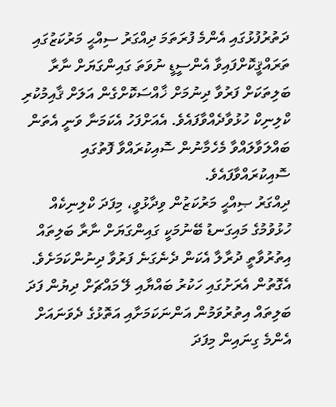ދަތުރުފުޅުގައި އެންމެ ފުރަތަމަ ދިއްގަރު ސިއްޙީ މަރުކަޒުގައި ތަރައްޤީކޮށްފައިވާ އެންސީޑީ ނުވަތަ ގައިންގަޔަށް ނާރާ ބަލިތަކަށް ފަރުވާ ދިނުމަށް ޚާއްސަކޮށްގެން އަލަށް ޤާއިމުކުރި ކްލިނިކް ހުޅުވާދެއްވާފައެވެ. އެއަށްފަހު އެކަމަނާ ވަނީ އެތަން ބައްލަވާލައްވާ މެހެމާނުން ސޮއިކުރައްވާ ފޮތުގައި ސޮއިކުރައްވާފައެވެ.
ދިއްގަރު ޞިއްޙީ މަރުކަޒުން ވިދާޅުވީ، މިފަދަ ކްލިނިކެއް ހުޅުވުމުގެ މައިގަނޑު ބޭނުމަކީ ގައިންގަޔަށް ނާރާ ބަލިތައް އިތުރުވާތީ ދުރާލާ އެކަން ދެނެގަނެ ފަރުވާ ދިނުންކަމަށެވެ. އެގޮތުން އެރަށުގައި ހަކުރު ބައްޔާއި ލޭ މައްޗަށް ދިޔުން ފަދަ ބަލިތައް އިތުރުވަމުން އަންނަކަމަށާއި އަތޮޅުގެ ދެވަނައަށް އެންމެ ގިނައިން މިފަދަ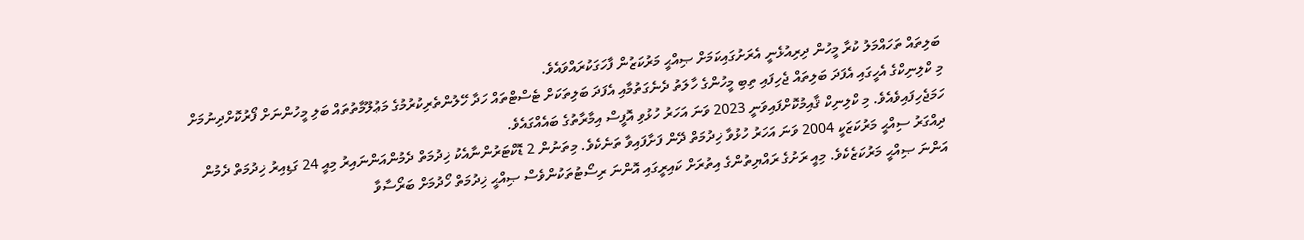ބަލިތައް ތަހައްމަލު ކުރާ މީހުން ދިރިއުޅެނީ އެރަށުގައިކަމަށް ޞިއްޙީ މަރުކަޒުން ފާހަގަކުރައްވައެވެ.
މި ކްލިނިކްގެ އެހީގައި އެފަދަ ބަލިތައް ޖެހިފައި ތިބި މީހުންގެ ހާލަތު ދެނެގަތުމާއި އެފަދަ ބަލިތަކަށް ޓެސްޓްތައް ހަދާ ހޭލުންތެރިކުރުމުގެ މަޢުލޫމާތުތައް ބަލި މީހުންނަށް ފޯރުކޮށްދިނުމަށް ހަމަޖެހިފައިވެއެވެ. މި ކްލިނިކް ޤާއިމުކޮށްފައިވަނީ 2023 ވަނަ އަހަރު ހުޅުވި އޮފީސް އިމާރާތުގެ ބައެއްގައެވެ.
ދިއްގަރު ސިއްޙީ މަރުކަޒަކީ 2004 ވަނަ އަހަރު ހުޅުވާ ޚިދުމަތް ދޭން ފަށާފައިވާ ތަނެކެވެ. މިތަނުން 2 ޑޮކްޓަރުންނާއެކު ޚިދުމަތް ދެމުންއަންނައިރު މިއީ 24 ގަޑިއިރު ޚިދުމަތް ދެމުން އަންނަ ޞިއްޙީ މަރުކަޒެކެވެ. މިއީ ރަށުގެ ރައްޔިތުންގެ އިތުރަށް ކައިރީގައި އޮންނަ ރިސޯޓުތަކުންވެސް ޞިއްޙީ ޚިދުމަތް ހޯދުމަށް ބަރޯސާވާ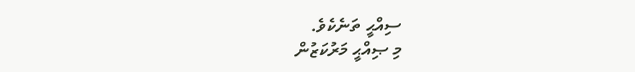ސިއްޙީ ތަނެކެވެ.
މި ޞިއްޙީ މަރުކަޒުން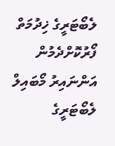ލެބޯޓަރީގެ ޚިދުމަތް ފޯރުކޮށްދެމުން އަންނައިރު މޯބައިލް ލެބޯޓަރީގެ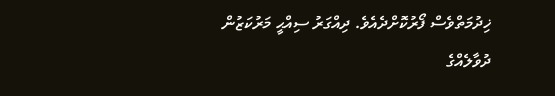ޚިދުމަތްވެސް ފޯރުކޮށްދެއެވެ. ދިއްގަރު ސިއްޙީ މަރުކަޒުން ދުވާލެއްގެ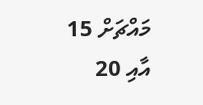މައްޗަށް 15 އާއި 20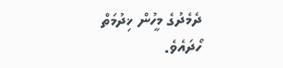ދެމެދުގެ މީހުން ޚިދުމަތް ހޯދައެވެ.